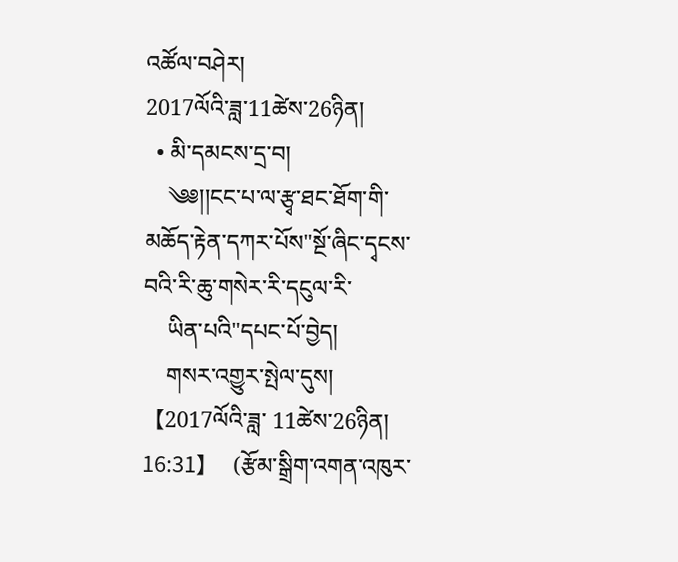འཚོལ་བཤེར།
2017ལོའི་ཟླ་11ཚེས་26ཉིན།
  • མི་དམངས་དྲ་བ།
    ༄༅།།ངང་པ་ལ་རྩྭ་ཐང་ཐོག་གི་མཆོད་རྟེན་དཀར་པོས"སྔོ་ཞིང་དྭངས་བའི་རི་ཆུ་གསེར་རི་དངུལ་རི་
    ཡིན་པའི"དཔང་པོ་བྱེད།
    གསར་འགྱུར་སྤེལ་དུས།  【2017ལོའི་ཟླ་ 11ཚེས་26ཉིན། 16:31】   (རྩོམ་སྒྲིག་འགན་འཁུར་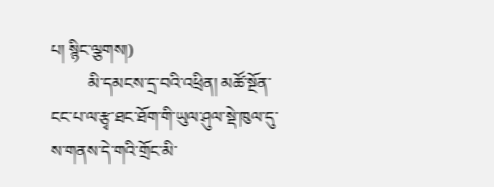པ། སྙིང་ལྕགས།)
         མི་དམངས་དྲ་བའི་འཕྲིན། མཚོ་སྔོན་ངང་པ་ལ་རྩྭ་ཐང་ཐོག་གི་ཡུལ་ཤུལ་སྡེ་ཁུལ་དུ་ས་གནས་དེ་གའི་གྲོང་མི་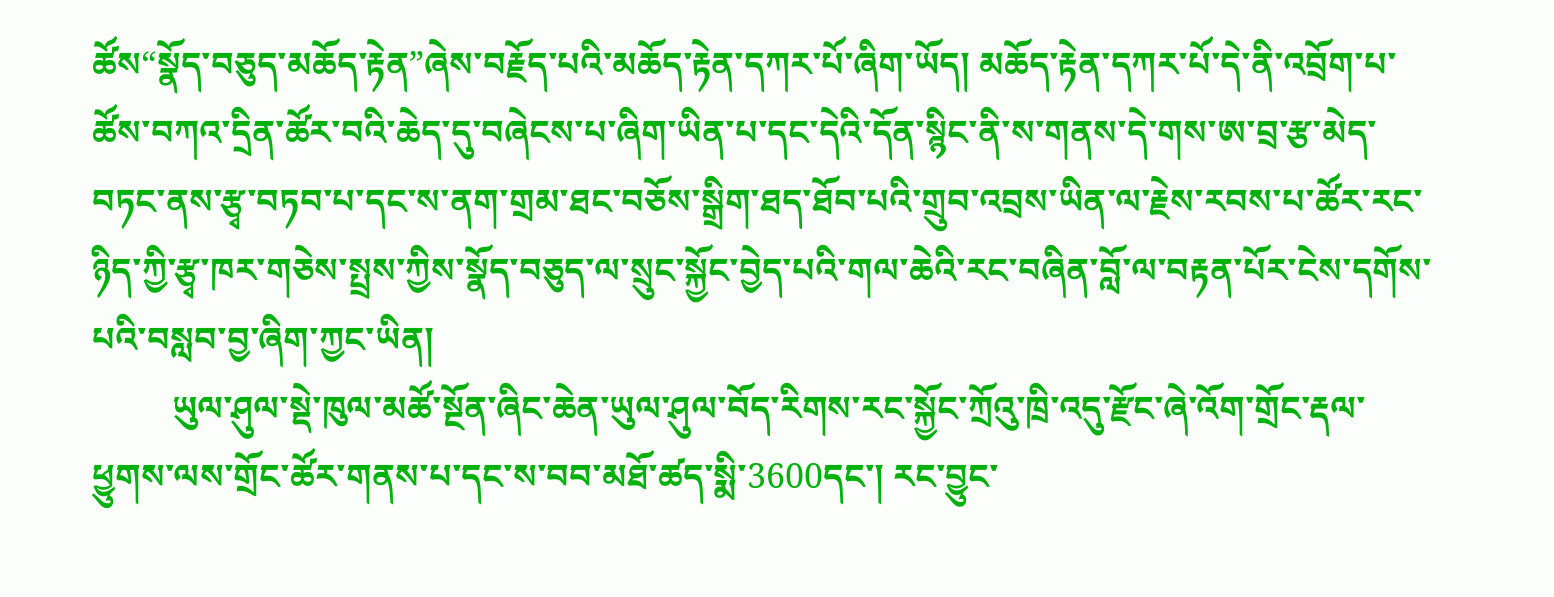ཚོས“སྣོད་བཅུད་མཆོད་རྟེན”ཞེས་བརྗོད་པའི་མཆོད་རྟེན་དཀར་པོ་ཞིག་ཡོད། མཆོད་རྟེན་དཀར་པོ་དེ་ནི་འབྲོག་པ་ཚོས་བཀའ་དྲིན་ཚོར་བའི་ཆེད་དུ་བཞེངས་པ་ཞིག་ཡིན་པ་དང་དེའི་དོན་སྙིང་ནི་ས་གནས་དེ་གས་ཨ་བྲ་རྩ་མེད་བཏང་ནས་རྩྭ་བཏབ་པ་དང་ས་ནག་གྲམ་ཐང་བཅོས་སྒྲིག་ཐད་ཐོབ་པའི་གྲུབ་འབྲས་ཡིན་ལ་རྗེས་རབས་པ་ཚོར་རང་ཉིད་ཀྱི་རྩྭ་ཁར་གཅེས་སྤྲས་ཀྱིས་སྣོད་བཅུད་ལ་སྲུང་སྐྱོང་བྱེད་པའི་གལ་ཆེའི་རང་བཞིན་བློ་ལ་བརྟན་པོར་ངེས་དགོས་པའི་བསླབ་བྱ་ཞིག་ཀྱང་ཡིན།
         ཡུལ་ཤུལ་སྡེ་ཁུལ་མཚོ་སྔོན་ཞིང་ཆེན་ཡུལ་ཤུལ་བོད་རིགས་རང་སྐྱོང་ཀྲོའུ་ཁྲི་འདུ་རྫོང་ཞེ་འོག་གྲོང་རྡལ་ཕྱུགས་ལས་གྲོང་ཚོར་གནས་པ་དང་ས་བབ་མཐོ་ཚད་སྨི་3600དང་། རང་བྱུང་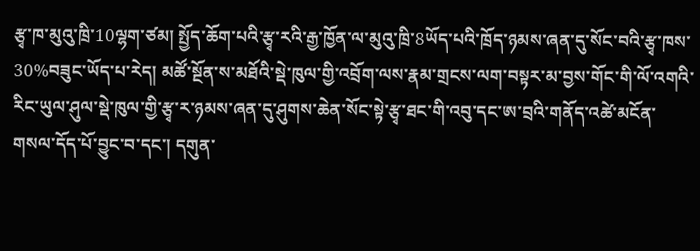རྩྭ་ཁ་མུའུ་ཁྲི་10ལྷག་ཙམ། སྤྱོད་ཆོག་པའི་རྩྭ་རའི་རྒྱ་ཁྱོན་ལ་མུའུ་ཁྲི་8ཡོད་པའི་ཁྲོད་ཉམས་ཞན་དུ་སོང་བའི་རྩྭ་ཁས་30%བཟུང་ཡོད་པ་རེད། མཚོ་སྔོན་ས་མཐོའི་སྡེ་ཁུལ་གྱི་འབྲོག་ལས་རྣམ་གྲངས་ལག་བསྟར་མ་བྱས་གོང་གི་ལོ་འགའི་རིང་ཡུལ་ཤུལ་སྡེ་ཁུལ་གྱི་རྩྭ་ར་ཉམས་ཞན་དུ་ཤུགས་ཆེན་སོང་སྟེ་རྩྭ་ཐང་གི་འབུ་དང་ཨ་བྲའི་གནོད་འཚེ་མངོན་གསལ་དོད་པོ་བྱུང་བ་དང་། དགུན་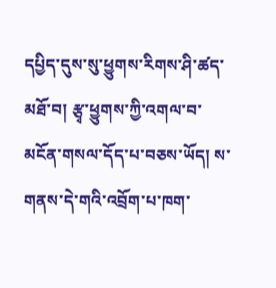དཔྱིད་དུས་སུ་ཕྱུགས་རིགས་ཤི་ཚད་མཐོ་བ། རྩྭ་ཕྱུགས་ཀྱི་འགལ་བ་མངོན་གསལ་དོད་པ་བཅས་ཡོད། ས་གནས་དེ་གའི་འབྲོག་པ་ཁག་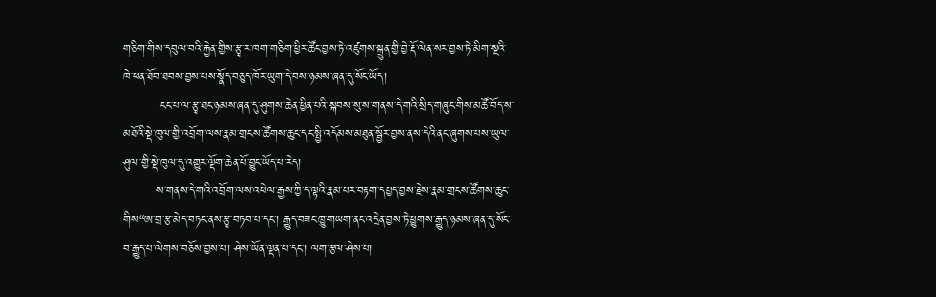གཅིག་གིས་དབུལ་བའི་རྐྱེན་གྱིས་རྩྭ་ར་ཁག་གཅིག་ཕྱིར་ཚོང་བྱས་ཏེ་འཛུགས་སྐྲུན་གྱི་བྱེ་རྡོ་ལེན་སར་བྱས་ཏེ་མིག་སྔའི་ཁེ་ཕན་ཐོབ་ཐབས་བྱས་པས་སྣོད་བཅུད་ཁོར་ཡུག་དེ་བས་ཉམས་ཞན་དུ་སོང་ཡོད།
         ངང་པ་ལ་རྩྭ་ཐང་ཉམས་ཞན་དུ་ཤུགས་ཆེན་ཕྱིན་པའི་སྐབས་སུ་ས་གནས་དེ་གའི་སྲིད་གཞུང་གིས་མཚོ་བོད་ས་མཐོའི་སྡེ་ཁུལ་གྱི་འབྲོག་ལས་རྣམ་གྲངས་ཚོགས་ཆུང་དང་སྤྱི་འདོམས་མཐུན་སྦྱོར་བྱས་ནས་དེའི་ནང་ཞུགས་པས་ཡུལ་ཤུལ་གྱི་སྡེ་ཁུལ་དུ་འགྱུར་ལྡོག་ཆེན་པོ་བྱུང་ཡོད་པ་རེད།
        ས་གནས་དེ་གའི་འབྲོག་ལས་འཕེལ་རྒྱས་ཀྱི་ད་ལྟའི་རྣམ་པར་བརྟག་དཔྱད་བྱས་རྗེས་རྣམ་གྲངས་ཚོགས་ཆུང་གིས“ཨ་བྲ་རྩ་མེད་བཏང་ནས་རྩྭ་བཏབ་པ་དང་། རྒྱུད་བཟང་ཁྱུ་གཡག་ནང་འདྲེན་བྱས་ཏེ་ཕྱུགས་རྒྱུད་ཉམས་ཞན་དུ་སོང་བ་རྒྱུད་པ་ལེགས་བཅོས་བྱས་པ། ཤེས་ཡོན་ལྡན་པ་དང་། ལག་རྩལ་ཤེས་པ།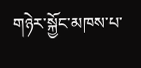གཉེར་སྐྱོང་མཁས་པ་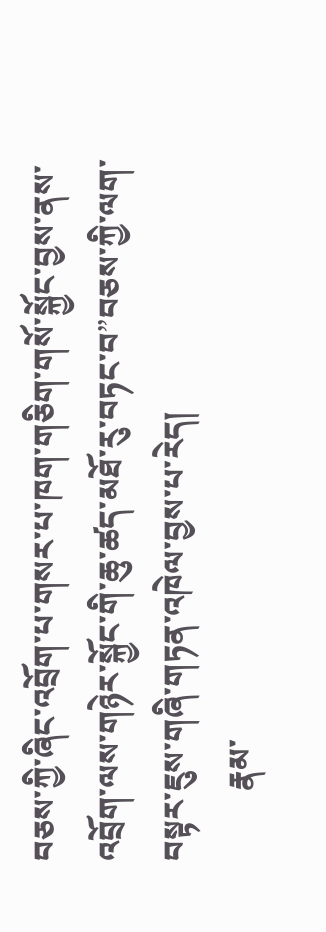བཅས་ཀྱི་ཞིང་འབྲོག་པ་གསར་པ་ཁག་གཅིག་གསོ་སྐྱོང་བྱས་ནས་འབྲོག་ལས་གཉེར་སྐྱོང་གི་ཆུ་ཚད་མཐོ་རུ་བཏང་བ”བཅས་ཀྱི་ལག་བསྟར་ཇུས་གཞི་གཏན་འཁེལ་བྱས་པ་རེད།
         རྣམ་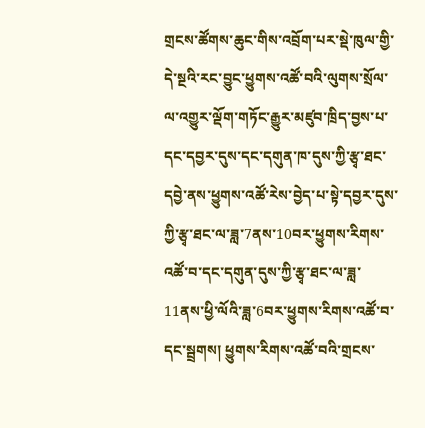གྲངས་ཚོགས་ཆུང་གིས་འབྲོག་པར་སྡེ་ཁུལ་གྱི་དེ་སྔའི་རང་བྱུང་ཕྱུགས་འཚོ་བའི་ལུགས་སྲོལ་ལ་འགྱུར་ལྡོག་གཏོང་རྒྱུར་མཛུབ་ཁྲིད་བྱས་པ་དང་དབྱར་དུས་དང་དགུན་ཁ་དུས་ཀྱི་རྩྭ་ཐང་དབྱེ་ནས་ཕྱུགས་འཚོ་རེས་བྱེད་པ་སྟེ་དབྱར་དུས་ཀྱི་རྩྭ་ཐང་ལ་ཟླ་7ནས་10བར་ཕྱུགས་རིགས་འཚོ་བ་དང་དགུན་དུས་ཀྱི་རྩྭ་ཐང་ལ་ཟླ་11ནས་ཕྱི་ལོའི་ཟླ་6བར་ཕྱུགས་རིགས་འཚོ་བ་དང་སྦྲགས། ཕྱུགས་རིགས་འཚོ་བའི་གྲངས་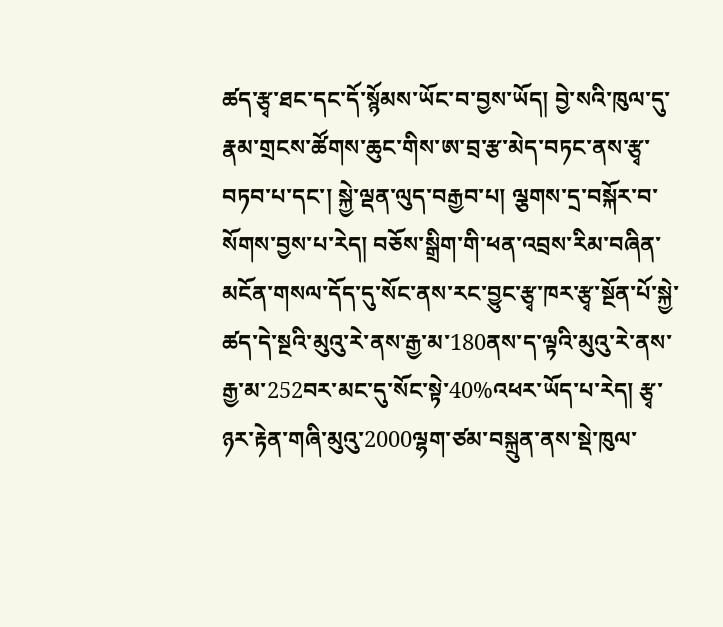ཚད་རྩྭ་ཐང་དང་དོ་སྙོམས་ཡོང་བ་བྱས་ཡོད། བྱེ་སའི་ཁུལ་དུ་རྣམ་གྲངས་ཚོགས་ཆུང་གིས་ཨ་བྲ་རྩ་མེད་བཏང་ནས་རྩྭ་བཏབ་པ་དང་། སྐྱེ་ལྡན་ལུད་བརྒྱབ་པ། ལྕགས་དྲ་བསྐོར་བ་སོགས་བྱས་པ་རེད། བཅོས་སྒྲིག་གི་ཕན་འབྲས་རིམ་བཞིན་མངོན་གསལ་དོད་དུ་སོང་ནས་རང་བྱུང་རྩྭ་ཁར་རྩྭ་སྔོན་པོ་སྐྱེ་ཚད་དེ་སྔའི་མུའུ་རེ་ནས་རྒྱ་མ་180ནས་ད་ལྟའི་མུའུ་རེ་ནས་རྒྱ་མ་252བར་མང་དུ་སོང་སྟེ་40%འཕར་ཡོད་པ་རེད། རྩྭ་ཉར་རྟེན་གཞི་མུའུ་2000ལྷག་ཙམ་བསྐྲུན་ནས་སྡེ་ཁུལ་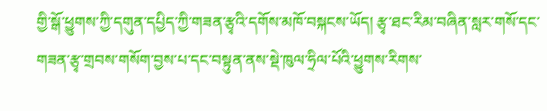གྱི་སྒོ་ཕྱུགས་ཀྱི་དགུན་དཔྱིད་ཀྱི་གཟན་རྩྭའི་དགོས་མཁོ་བསྐངས་ཡོད། རྩྭ་ཐང་རིམ་བཞིན་སླར་གསོ་དང་གཟན་རྩྭ་གྲབས་གསོག་བྱས་པ་དང་བསྟུན་ནས་སྡེ་ཁུལ་ཧྲིལ་པོའི་ཕྱུགས་རིགས་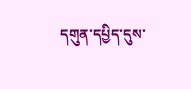དགུན་དཔྱིད་དུས་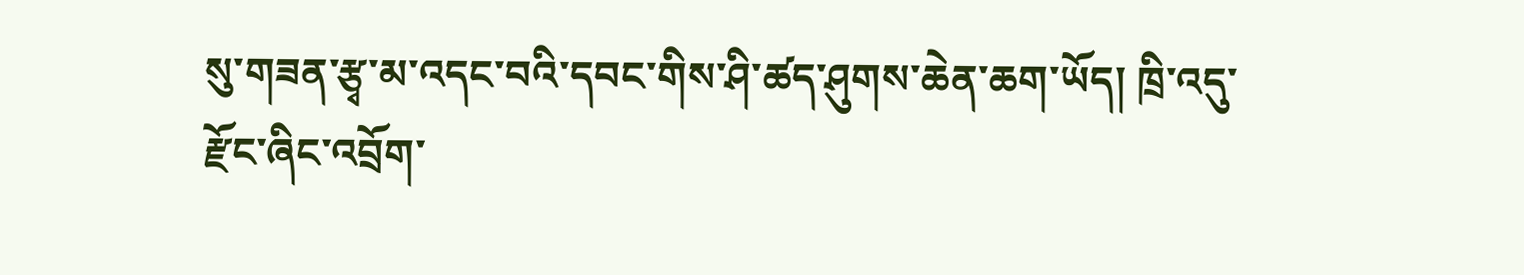སུ་གཟན་རྩྭ་མ་འདང་བའི་དབང་གིས་ཤི་ཚད་ཤུགས་ཆེན་ཆག་ཡོད། ཁྲི་འདུ་རྫོང་ཞིང་འབྲོག་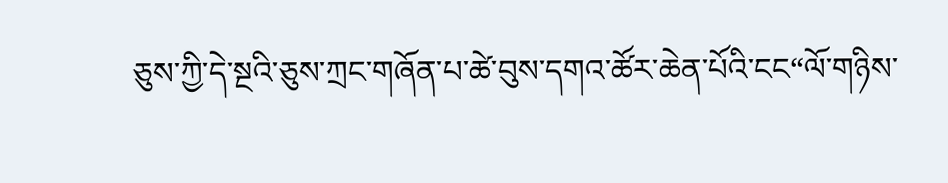ཅུས་ཀྱི་དེ་སྔའི་ཅུས་ཀྲང་གཞོན་པ་ཚེ་བུས་དགའ་ཚོར་ཆེན་པོའི་ངང“ལོ་གཉིས་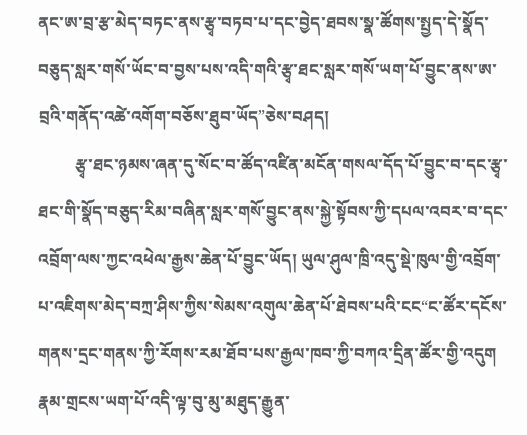ནང་ཨ་བྲ་རྩ་མེད་བཏང་ནས་རྩྭ་བཏབ་པ་དང་བྱེད་ཐབས་སྣ་ཚོགས་སྤྱད་དེ་སྣོད་བཅུད་སླར་གསོ་ཡོང་བ་བྱས་པས་འདི་གའི་རྩྭ་ཐང་སླར་གསོ་ཡག་པོ་བྱུང་ནས་ཨ་བྲའི་གནོད་འཚེ་འགོག་བཅོས་ཐུབ་ཡོད”ཅེས་བཤད།
         རྩྭ་ཐང་ཉམས་ཞན་དུ་སོང་བ་ཚོད་འཛིན་མངོན་གསལ་དོད་པོ་བྱུང་བ་དང་རྩྭ་ཐང་གི་སྣོད་བཅུད་རིམ་བཞིན་སླར་གསོ་བྱུང་ནས་སྐྱེ་སྟོབས་ཀྱི་དཔལ་འབར་བ་དང་འབྲོག་ལས་ཀྱང་འཕེལ་རྒྱས་ཆེན་པོ་བྱུང་ཡོད། ཡུལ་ཤུལ་ཁྲི་འདུ་སྡེ་ཁུལ་གྱི་འབྲོག་པ་འཇིགས་མེད་བཀྲ་ཤིས་ཀྱིས་སེམས་འགུལ་ཆེན་པོ་ཐེབས་པའི་ངང“ང་ཚོར་དངོས་གནས་དྲང་གནས་ཀྱི་རོགས་རམ་ཐོབ་པས་རྒྱལ་ཁབ་ཀྱི་བཀའ་དྲིན་ཚོར་གྱི་འདུག རྣམ་གྲངས་ཡག་པོ་འདི་ལྟ་བུ་མུ་མཐུད་རྒྱུན་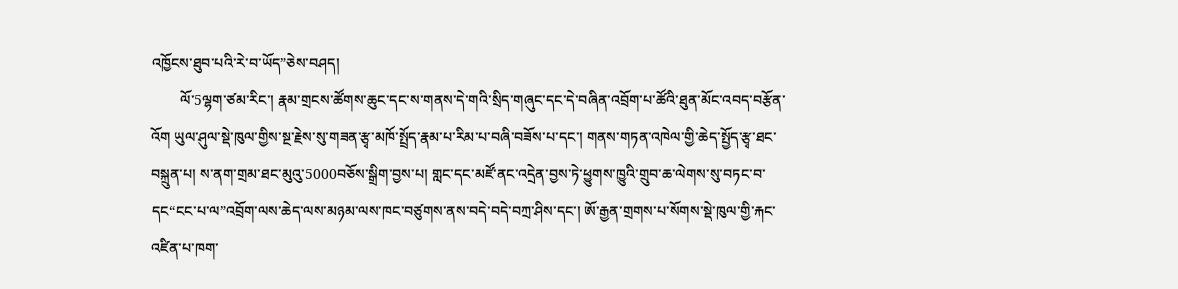འཁྱོངས་ཐུབ་པའི་རེ་བ་ཡོད”ཅེས་བཤད།
        ལོ་5ལྷག་ཙམ་རིང་། རྣམ་གྲངས་ཚོགས་ཆུང་དང་ས་གནས་དེ་གའི་སྲིད་གཞུང་དང་དེ་བཞིན་འབྲོག་པ་ཚོའི་ཐུན་མོང་འབད་བརྩོན་འོག ཡུལ་ཤུལ་སྡེ་ཁུལ་གྱིས་སྔ་རྗེས་སུ་གཟན་རྩྭ་མཁོ་སྤྲོད་རྣམ་པ་རིམ་པ་བཞི་བཟོས་པ་དང་། གནས་གཏན་འཁེལ་གྱི་ཆེད་སྤྱོད་རྩྭ་ཐང་བསྐྲུན་པ། ས་ནག་གྲམ་ཐང་མུའུ་5000བཅོས་སྒྲིག་བྱས་པ། གླང་དང་མཛོ་ནང་འདྲེན་བྱས་ཏེ་ཕྱུགས་ཁྱུའི་གྲུབ་ཆ་ལེགས་སུ་བཏང་བ་དང“ངང་པ་ལ”འབྲོག་ལས་ཆེད་ལས་མཉམ་ལས་ཁང་བཙུགས་ནས་བདེ་བདེ་བཀྲ་ཤིས་དང་། ཨོ་རྒྱན་གྲགས་པ་སོགས་སྡེ་ཁུལ་གྱི་རྐང་འཛིན་པ་ཁག་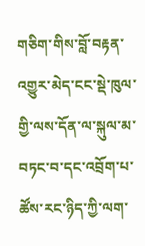གཅིག་གིས་བློ་བརྟན་འགྱུར་མེད་ངང་སྡེ་ཁུལ་གྱི་ལས་དོན་ལ་སྐུལ་མ་བཏང་བ་དང་འབྲོག་པ་ཚོས་རང་ཉིད་ཀྱི་ལག་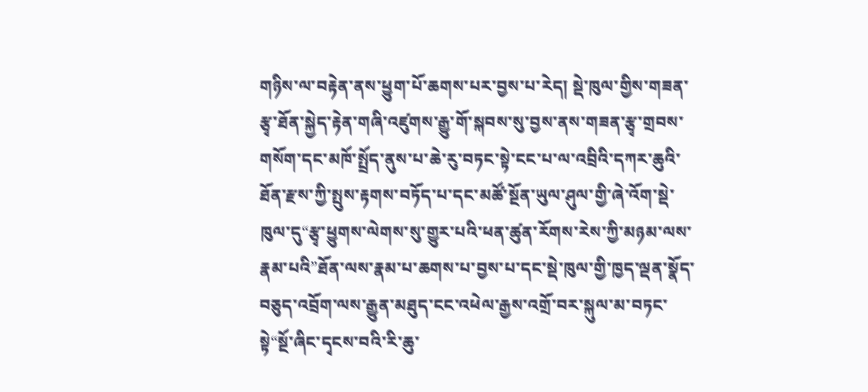གཉིས་ལ་བརྟེན་ནས་ཕྱུག་པོ་ཆགས་པར་བྱས་པ་རེད། སྡེ་ཁུལ་གྱིས་གཟན་རྩྭ་ཐོན་སྐྱེད་རྟེན་གཞི་འཛུགས་རྒྱུ་གོ་སྐབས་སུ་བྱས་ནས་གཟན་རྩྭ་གྲབས་གསོག་དང་མཁོ་སྤྲོད་ནུས་པ་ཆེ་རུ་བཏང་སྟེ་ངང་པ་ལ་འབྲིའི་དཀར་ཆུའི་ཐོན་རྫས་ཀྱི་སྤུས་རྟགས་བཏོད་པ་དང་མཚོ་སྔོན་ཡུལ་ཤུལ་གྱི་ཞེ་འོག་སྡེ་ཁུལ་དུ“རྩྭ་ཕྱུགས་ལེགས་སུ་གྱུར་པའི་ཕན་ཚུན་རོགས་རེས་ཀྱི་མཉམ་ལས་རྣམ་པའི”ཐོན་ལས་རྣམ་པ་ཆགས་པ་བྱས་པ་དང་སྡེ་ཁུལ་གྱི་ཁྱད་ལྡན་སྣོད་བཅུད་འབྲོག་ལས་རྒྱུན་མཐུད་ངང་འཕེལ་རྒྱས་འགྲོ་བར་སྐུལ་མ་བཏང་སྟེ“སྔོ་ཞིང་དྭངས་བའི་རི་ཆུ་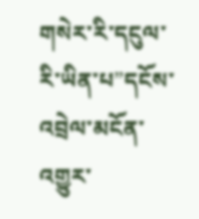གསེར་རི་དངུལ་རི་ཡིན་པ”དངོས་འབྲེལ་མངོན་འགྱུར་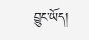བྱུང་ཡོད།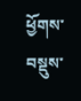ཕྱོགས་བསྡུས་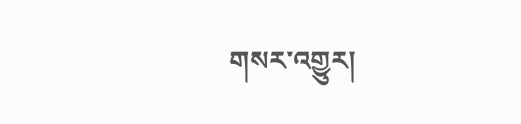གསར་འགྱུར།